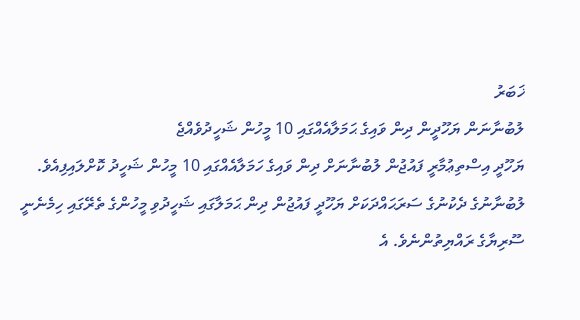ޚަބަރު
ލުބުނާނަން ޔަހޫދީން ދިން ވައިގެ ޙަމަލާއެއްގައި 10 މީހުން ޝަހީދުވެއްޖެ
ޔަހޫދީ އިސްތިޢުމާރީ ފައުޖުން ލުބުނާނަށް ދިން ވައިގެ ހަމަލާއެއްގައި 10 މީހުން ޝަހީދު ކޮށްލައިފިއެވެ.
ލުބުނާނުގެ ދެކުނުގެ ސަރަޙައްދަކަށް ޔަހޫދީ ފައުޖުން ދިން ޙަމަލާގައި ޝަހީދުވި މީހުންގެ ތެރޭގައި ހިމެނެނީ ސޫރިޔާގެ ރައްޔިތުންނެވެ. އެ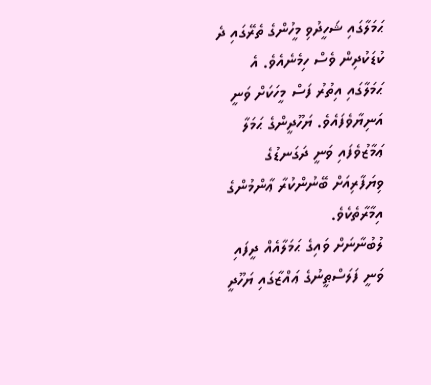ޙަމަލާގައި ޝަހީދުވި މީހުންގެ ތެރޭގައި ދެ ކުޑަކުދިން ވެސް ހިމެނެއެވެ. އެ ޙަމަލާގައި އިތުރު ފަސް މީހަކަށް ވަނީ އަނިޔާވެފައެވެ. ޔަހޫދީންގެ ޙަމަލާ ޢަމާޒުވެފައި ވަނީ ދަގަނޑުގެ ވިޔަފާރިއަށް ބޭނުންކުރާ ޢާންމުންގެ އިމާރާތެކެވެ.
ލުބުނާނަށް ވައިގެ ޙަމަލާއެއް ދީފައި ވަނީ ފަލަސްޠީނުގެ ޢައްޒާގައި ޔަހޫދީ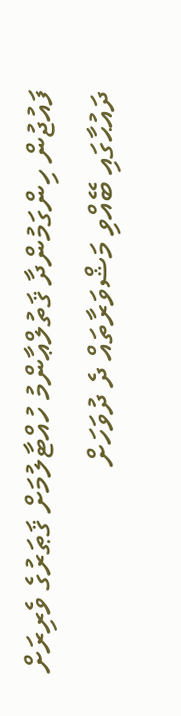ފައުޖުން ހިންގަމުންދާ ޤަތުލްޢާންމު ހުއްޓާލުމަށް ޤަޠަރުގެ ވެރިރަށް ދައުޙާގައި ބޭއްވި މަޝްވަރާތައް ދެ ދުވަހަށް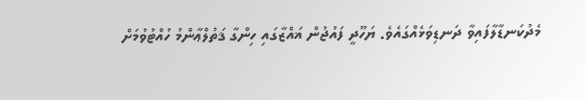މެދުކަނޑާލާފައިވާ ދަނޑިވަޅެއްގައެވެ. ޔަހޫދީ ފައުޖުން ޣައްޒާގައި ހިންގާ ޤަތުލްޢާންމު ހުއްޓުވުމަށް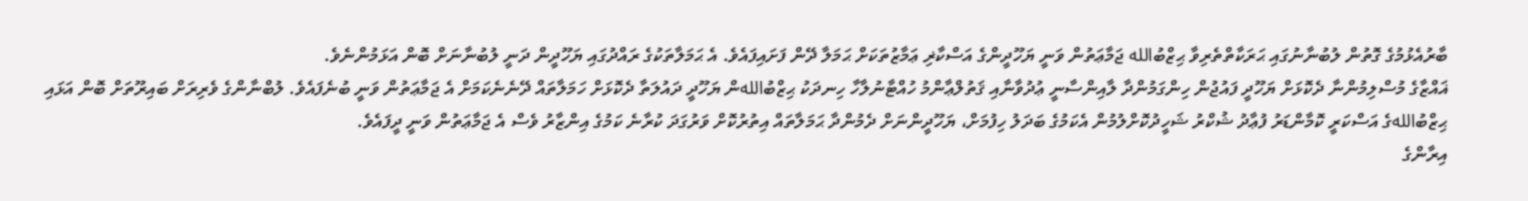ބާރުއެޅުމުގެ ގޮތުން ލުބުނާނުގައި ޙަރަކާތްތެރިވާ ޙިޒްބުالله ޖަމާޢަތުން ވަނީ ޔަހޫދީންގެ އަސްކާޜި ޢަމާޒުތަކަށް ޙަމަލާ ދޭން ފަށައިފައެވެ. އެ ޙަމަލާތަކުގެ ރައްދުގައި ޔަހޫދީން ދަނީ ލުބުނާނަށް ބޮން އަޅަމުންނެވެ.
ޣައްޒާގެ މުސްލިމުންނާ ދެކޮޅަށް ޔަހޫދީ ފައުޖުން ހިންގަމުންދާ ލާއިންސާނީ ޢުދުވާނާއި ޤަތުލްޢާންމު ހުއްޓާނުލާހާ ހިނދަކު ޙިޒްބުاللهން ޔަހޫދީ ދައުލަތާ ދެކޮޅަށް ހަމަލާތައް ދޭނެނެކަމަށް އެ ޖަމާޢަތުން ވަނީ ބުނެފައެވެ. ލުބްނާންގެ ވެރިރަށް ބައިރޫތަށް ބޮން އަޅައި ޙިޒްބުاللهގެ އަސްކަރީ ކޮމާންޑަރު ފުޢާދު ޝުކްރު ޝަހީދުކޮށްލުމުން އެކަމުގެ ބަދަލު ހިފުމަށް، ޔަހޫދީންނަށް ދެމުންދާ ޙަމަލާތައް އިތުރުކޮށް ވަރުގަދަ ކުރާނެ ކަމުގެ އިންޒާރު ވެސް އެ ޖަމާޢަތުން ވަނީ ދީފައެވެ.
އިރާންގެ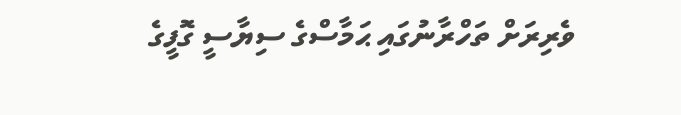ވެރިރަށް ތަހްރާނުގައި ޙަމާސްގެ ސިޔާސީ ގޮފީގެ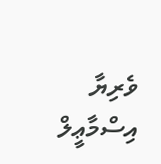ވެރިޔާ އިސްމާޢީލް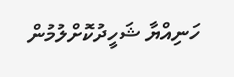ހަނިއްޔާ ޝަހީދުކޮށްލުމުން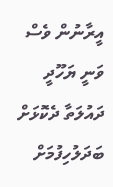އީރާނުން ވެސް ވަނީ ޔަހޫދީ ދައުލަތާ ދެކޮޅަށް ބަދަލުހިފުމަށް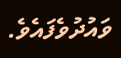ވައުދުވެފައެވެ.